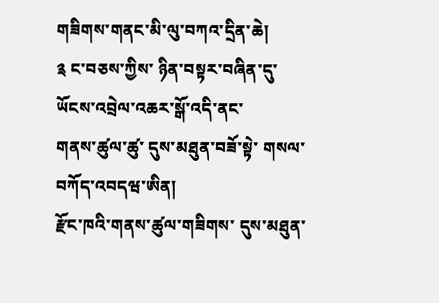གཟིགས་གནང་མི་ལུ་བཀའ་དྲིན་ཆེ།
༉ ང་བཅས་ཀྱིས་ ཉིན་བསྟར་བཞིན་དུ་
ཡོངས་འབྲེལ་འཆར་སྒོ་འདི་ནང་
གནས་ཚུལ་ཚུ་ དུས་མཐུན་བཟོ་སྟེ་ གསལ་བཀོད་འབདཝ་ཨིན།
རྫོང་ཁའི་གནས་ཚུལ་གཟིགས་ དུས་མཐུན་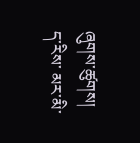ཞུགས་ཚུགས།
ད་རིས་ མར་མི་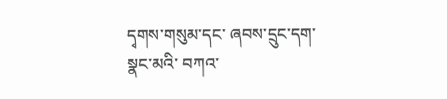དྭགས་གསུམ་དང་ ཞབས་དྲུང་དག་སྣང་མའི་ བཀའ་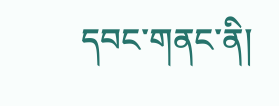དབང་གནང་ནི།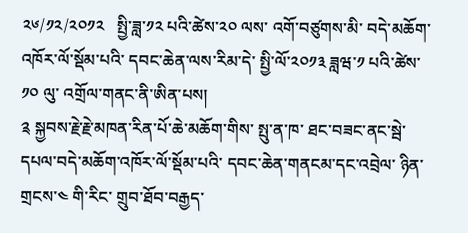༢༦/༡༢/༢༠༡༢   སྤྱི་ཟླ་༡༢ པའི་ཚེས་༢༠ ལས་ འགོ་བཙུགས་མི་ བདེ་མཆོག་འཁོར་ལོ་སྡོམ་པའི་ དབང་ཆེན་ལས་རིམ་དེ་ སྤྱི་ལོ་༢༠༡༣ ཟླཝ་༡ པའི་ཚེས་༡༠ ལུ་ འགྲོལ་གནང་ནི་ཨིན་པས།
༉ སྐྱབས་རྗེ་རྗེ་མཁན་རིན་པོ་ཆེ་མཆོག་གིས་ སྤུ་ན་ཁ་ ཐང་བཟང་ནང་སྦེ་ དཔལ་བདེ་མཆོག་འཁོར་ལོ་སྡོམ་པའི་ དབང་ཆེན་གནངམ་དང་འབྲེལ་ ཉིན་གྲངས་༤ གི་རིང་ གྲུབ་ཐོབ་བརྒྱད་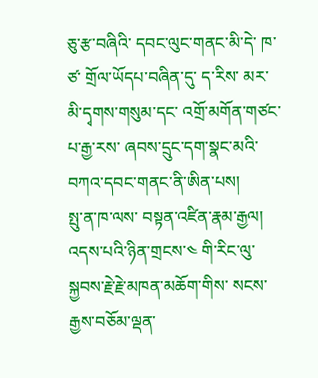ཅུ་རྩ་བཞིའི་ དབང་ལུང་གནང་མི་དེ་ ཁ་ཙ་ གྲོལ་ཡོདཔ་བཞིན་དུ་ ད་རིས་ མར་མི་དྭགས་གསུམ་དང་ འགྲོ་མགོན་གཙང་པ་རྒྱ་རས་ ཞབས་དྲུང་དག་སྣང་མའི་ བཀའ་དབང་གནང་ནི་ཨིན་པས།
སྤུ་ན་ཁ་ལས་ བསྟན་འཛིན་རྣམ་རྒྱལ།
འདས་པའི་ཉིན་གྲངས་༤ གི་རིང་ལུ་ སྐྱབས་རྗེ་རྗེ་མཁན་མཆོག་གིས་ སངས་རྒྱས་བཅོམ་ལྡན་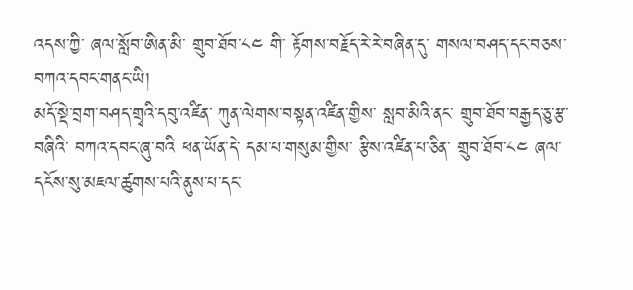འདས་ཀྱི་ ཞལ་སློབ་ཨིན་མི་ གྲུབ་ཐོབ་༨༤ གི་ རྟོགས་བརྗོད་རེ་རེ་བཞིན་དུ་ གསལ་བཤད་དང་བཅས་ བཀའ་དབང་གནང་ཡི།
མདོ་སྡེ་བྲག་བཤད་གྲྭའི་དབུ་འཛིན་ ཀུན་ལེགས་བསྟན་འཛིན་གྱིས་ སླབ་མིའི་ནང་ གྲུབ་ཐོབ་བརྒྱད་ཅུ་རྩ་བཞིའི་ བཀའ་དབང་ཞུ་བའི ཕན་ཡོན་དེ་ དམ་པ་གསུམ་གྱིས་ རྩིས་འཛིན་པ་ཅིན་ གྲུབ་ཐོབ་༨༤ ཞལ་དངོས་སུ་མཇལ་ཚུགས་པའི་ནུས་པ་དང་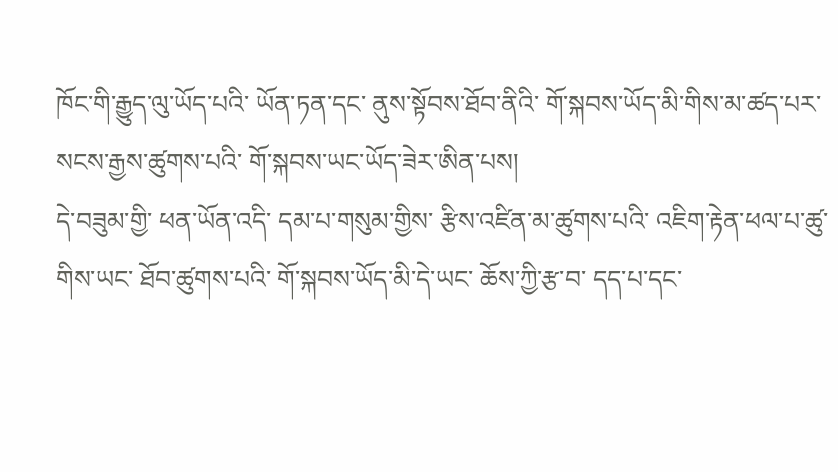ཁོང་གི་རྒྱུད་ལུ་ཡོད་པའི་ ཡོན་ཏན་དང་ ནུས་སྟོབས་ཐོབ་ནིའི་ གོ་སྐབས་ཡོད་མི་གིས་མ་ཚད་པར་ སངས་རྒྱས་ཚུགས་པའི་ གོ་སྐབས་ཡང་ཡོད་ཟེར་ཨིན་པས།
དེ་བཟུམ་གྱི་ ཕན་ཡོན་འདི་ དམ་པ་གསུམ་གྱིས་ རྩིས་འཛིན་མ་ཚུགས་པའི་ འཇིག་རྟེན་ཕལ་པ་ཚུ་གིས་ཡང་ ཐོབ་ཚུགས་པའི་ གོ་སྐབས་ཡོད་མི་དེ་ཡང་ ཆོས་ཀྱི་རྩ་བ་ དད་པ་དང་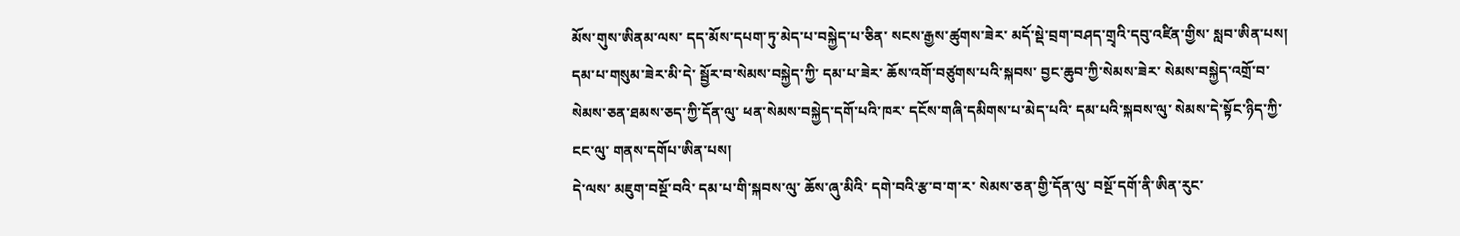མོས་གུས་ཨིནམ་ལས་ དད་མོས་དཔག་ཏུ་མེད་པ་བསྐྱེད་པ་ཅིན་ སངས་རྒྱས་ཚུགས་ཟེར་ མདོ་སྡེ་བྲག་བཤད་གྲྭའི་དབུ་འཛིན་གྱིས་ སླབ་ཨིན་པས།
དམ་པ་གསུམ་ཟེར་མི་དེ་ སྦྱོར་བ་སེམས་བསྐྱེད་ཀྱི་ དམ་པ་ཟེར་ ཆོས་འགོ་བཙུགས་པའི་སྐབས་ བྱང་ཆུབ་ཀྱི་སེམས་ཟེར་ སེམས་བསྐྱེད་འགྲོ་བ་སེམས་ཅན་ཐམས་ཅད་ཀྱི་དོན་ལུ་ ཕན་སེམས་བསྐྱེད་དགོ་པའི་ཁར་ དངོས་གཞི་དམིགས་པ་མེད་པའི་ དམ་པའི་སྐབས་ལུ་ སེམས་དེ་སྟོང་ཉིད་ཀྱི་ངང་ལུ་ གནས་དགོཔ་ཨིན་པས།
དེ་ལས་ མཇུག་བསྔོ་བའི་ དམ་པ་གི་སྐབས་ལུ་ ཆོས་ཞུ་མིའི་ དགེ་བའི་རྩ་བ་ག་ར་ སེམས་ཅན་གྱི་དོན་ལུ་ བསྔོ་དགོ་ནི་ཨིན་རུང་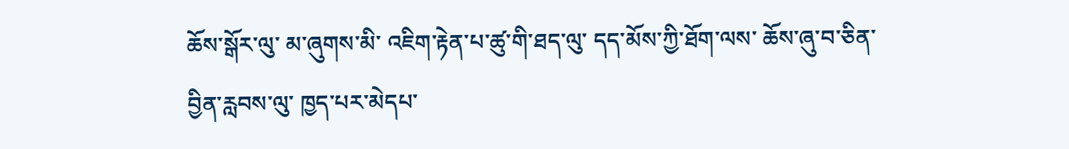ཆོས་སྒོར་ལུ་ མ་ཞུགས་མི་ འཇིག་རྟེན་པ་ཚུ་གི་ཐད་ལུ་ དད་མོས་ཀྱི་ཐོག་ལས་ ཆོས་ཞུ་བ་ཅིན་ བྱིན་རླབས་ལུ་ ཁྱད་པར་མེདཔ་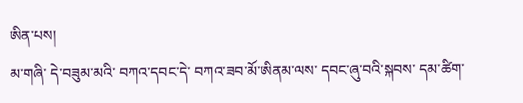ཨིན་པས།
མ་གཞི་ དེ་བཟུམ་མའི་ བཀའ་དབང་དེ་ བཀའ་ཟབ་མོ་ཨིནམ་ལས་ དབང་ཞུ་བའི་སྐབས་ དམ་ཚིག་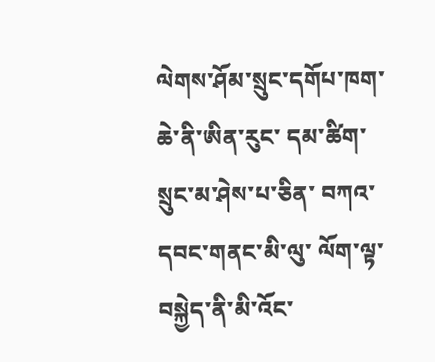ལེགས་ཤོམ་སྲུང་དགོཔ་ཁག་ཆེ་ནི་ཨིན་རུང་ དམ་ཚིག་སྲུང་མ་ཤེས་པ་ཅིན་ བཀའ་དབང་གནང་མི་ལུ་ ལོག་ལྟ་བསྐྱེད་ནི་མི་འོང་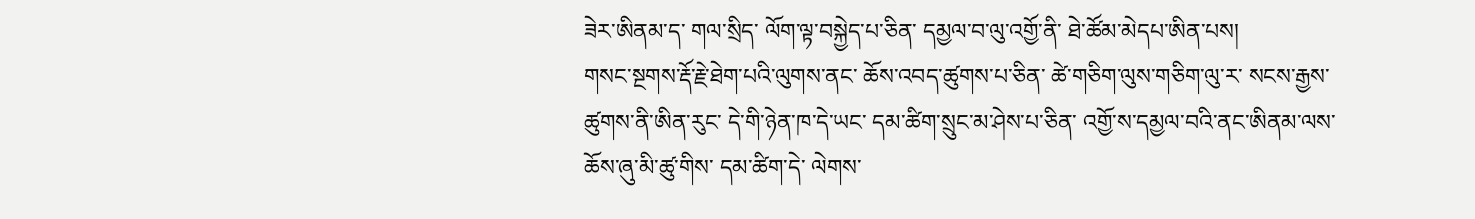ཟེར་ཨིནམ་ད་ གལ་སྲིད་ ལོག་ལྟ་བསྐྱེད་པ་ཅིན་ དམྱལ་བ་ལུ་འགྱོ་ནི་ ཐེ་ཚོམ་མེདཔ་ཨིན་པས།
གསང་སྔགས་རྡོ་རྗེ་ཐེག་པའི་ལུགས་ནང་ ཆོས་འབད་ཚུགས་པ་ཅིན་ ཚེ་གཅིག་ལུས་གཅིག་ལུ་ར་ སངས་རྒྱས་ཚུགས་ནི་ཨིན་རུང་ དེ་གི་ཉེན་ཁ་དེ་ཡང་ དམ་ཚིག་སྲུང་མ་ཤེས་པ་ཅིན་ འགྱོ་ས་དམྱལ་བའི་ནང་ཨིནམ་ལས་ ཆོས་ཞུ་མི་ཚུ་གིས་ དམ་ཚིག་དེ་ ལེགས་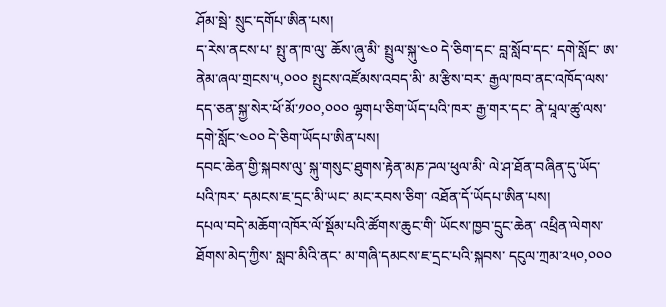ཤོམ་སྦེ་ སྲུང་དགོཔ་ཨིན་པས།
ད་རེས་ནངས་པ་ སྤུ་ན་ཁ་ལུ་ ཆོས་ཞུ་མི་ སྤྲུལ་སྐུ་༤༠ དེ་ཅིག་དང་ བླ་སློབ་དང་ དགེ་སློང་ ཨ་ནེམ་ཞལ་གྲངས་༥,༠༠༠ སྤུངས་འཛོམས་འབད་མི་ མ་རྩིས་བར་ རྒྱལ་ཁབ་ནང་འཁོད་ལས་ དད་ཅན་སྐྱ་སེར་ཕོ་མོ་༡༠༠,༠༠༠ ལྷགཔ་ཅིག་ཡོད་པའི་ཁར་ རྒྱ་གར་དང་ ནེ་པཱལ་ཚུ་ལས་ དགེ་སློང་༤༠༠ དེ་ཅིག་ཡོདཔ་ཨིན་པས།
དབང་ཆེན་གྱི་སྐབས་ལུ་ སྐུ་གསུང་ཐུགས་རྟེན་མཎ་ཌལ་ཕུལ་མི་ ལེ་ཤ་ཐོན་བཞིན་དུ་ཡོད་པའི་ཁར་ དམངས་ཇ་དྲང་མི་ཡང་ མང་རབས་ཅིག་ འཐོན་དོ་ཡོདཔ་ཨིན་པས།
དཔལ་བདེ་མཆོག་འཁོར་ལོ་སྡོམ་པའི་ཚོགས་ཆུང་གི་ ཡོངས་ཁྱབ་དྲུང་ཆེན་ འཕྲིན་ལེགས་ཐོགས་མེད་ཀྱིས་ སླབ་མིའི་ནང་ མ་གཞི་དམངས་ཇ་དྲང་པའི་སྐབས་ དངུལ་ཀྲམ་༢༥༠,༠༠༠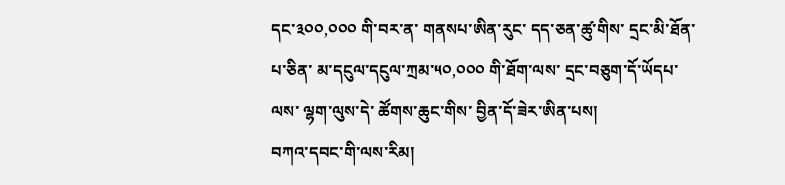དང་༣༠༠,༠༠༠ གི་བར་ན་ གནསཔ་ཨིན་རུང་ དད་ཅན་ཚུ་གིས་ དྲང་མི་ཐོན་པ་ཅིན་ མ་དངུལ་དངུལ་ཀྲམ་༥༠,༠༠༠ གི་ཐོག་ལས་ དྲང་བཅུག་དོ་ཡོདཔ་ལས་ ལྷག་ལུས་དེ་ ཚོགས་ཆུང་གིས་ བྱིན་དོ་ཟེར་ཨིན་པས།
བཀའ་དབང་གི་ལས་རིམ།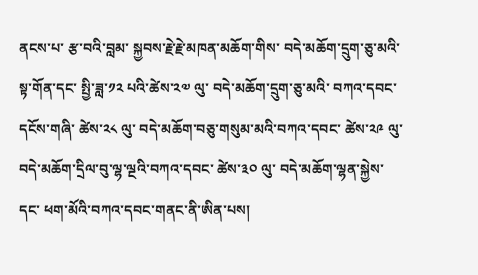ནངས་པ་ རྩ་བའི་བླམ་ སྐྱབས་རྗེ་རྗེ་མཁན་མཆོག་གིས་ བདེ་མཆོག་དྲུག་ཅུ་མའི་ སྟ་གོན་དང་ སྤྱི་ཟླ་༡༢ པའི་ཚེས་༢༧ ལུ་ བདེ་མཆོག་དྲུག་ཅུ་མའི་ བཀའ་དབང་དངོས་གཞི་ ཚེས་༢༨ ལུ་ བདེ་མཆོག་བཅུ་གསུམ་མའི་བཀའ་དབང་ ཚེས་༢༩ ལུ་ བདེ་མཆོག་དྲིལ་བུ་ལྷ་ལྔའི་བཀའ་དབང་ ཚེས་༣༠ ལུ་ བདེ་མཆོག་ལྷན་སྐྱེས་དང་ ཕག་མོའི་བཀའ་དབང་གནང་ནི་ཨིན་པས།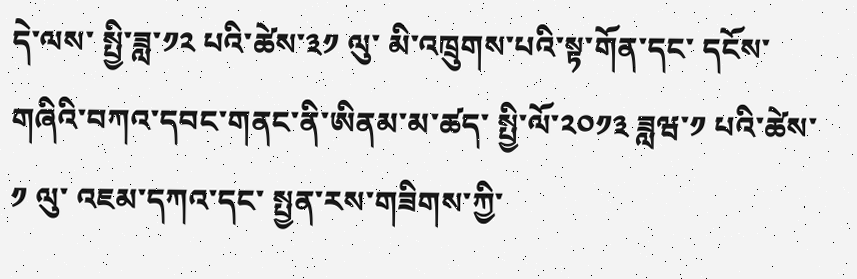དེ་ལས་ སྤྱི་ཟླ་༡༢ པའི་ཚེས་༣༡ ལུ་ མི་འཁྲུགས་པའི་སྟ་གོན་དང་ དངོས་གཞིའི་བཀའ་དབང་གནང་ནི་ཨིནམ་མ་ཚད་ སྤྱི་ལོ་༢༠༡༣ ཟླཝ་༡ པའི་ཚེས་༡ ལུ་ འཇམ་དཀའ་དང་ སྤྱན་རས་གཟིགས་ཀྱི་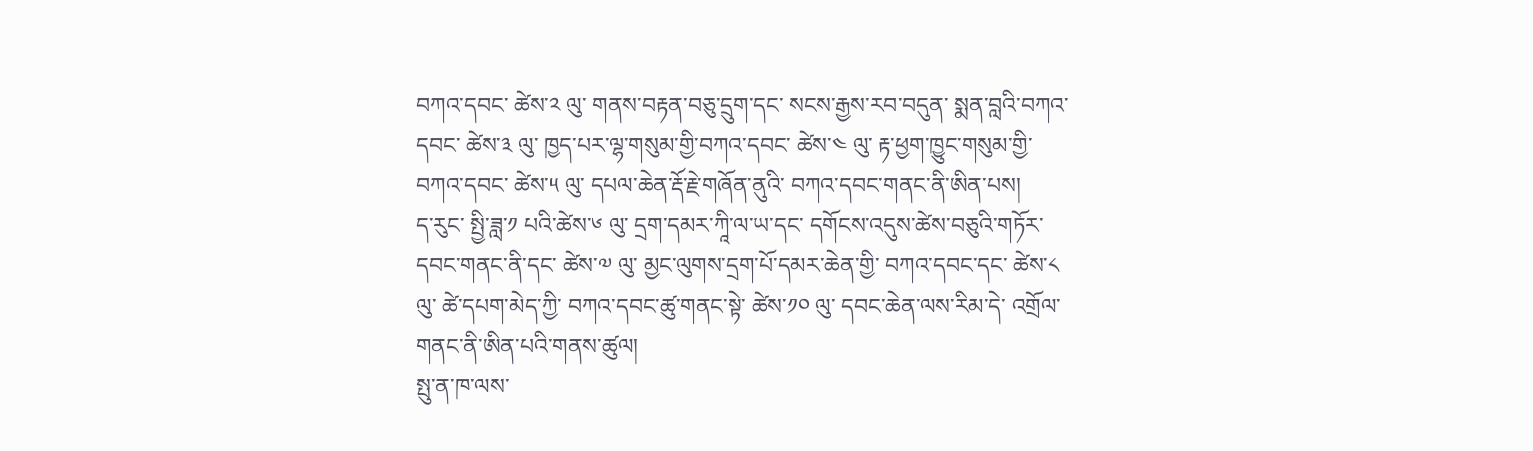བཀའ་དབང་ ཚེས་༢ ལུ་ གནས་བརྟན་བཅུ་དྲུག་དང་ སངས་རྒྱས་རབ་བདུན་ སྨན་བླའི་བཀའ་དབང་ ཚེས་༣ ལུ་ ཁྱད་པར་ལྷ་གསུམ་གྱི་བཀའ་དབང་ ཚེས་༤ ལུ་ རྟ་ཕྱག་ཁྱུང་གསུམ་གྱི་བཀའ་དབང་ ཚེས་༥ ལུ་ དཔལ་ཆེན་རྡོ་རྗེ་གཞོན་ནུའི་ བཀའ་དབང་གནང་ནི་ཨིན་པས།
ད་རུང་ སྤྱི་ཟླ་༡ པའི་ཚེས་༦ ལུ་ དྲག་དམར་ཀཱི་ལ་ཡ་དང་ དགོངས་འདུས་ཚེས་བཅུའི་གཏོར་དབང་གནང་ནི་དང་ ཚེས་༧ ལུ་ མྱང་ལུགས་དྲག་པོ་དམར་ཆེན་གྱི་ བཀའ་དབང་དང་ ཚེས་༨ ལུ་ ཚེ་དཔག་མེད་ཀྱི་ བཀའ་དབང་ཚུ་གནང་སྟེ་ ཚེས་༡༠ ལུ་ དབང་ཆེན་ལས་རིམ་དེ་ འགྲོལ་གནང་ནི་ཨིན་པའི་གནས་ཚུལ།
སྤུ་ན་ཁ་ལས་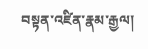བསྟན་འཛིན་རྣམ་རྒྱལ།